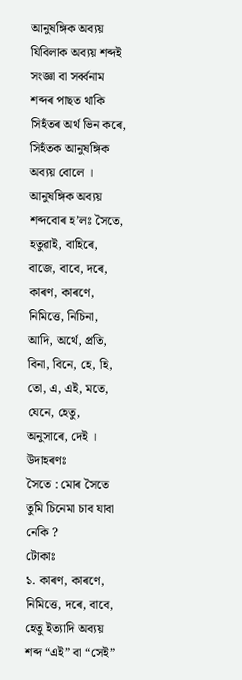আনুষঙ্গিক অব্যয়
যিবিলাক অব্যয় শব্দই সংজ্ঞা বা সৰ্ব্বনাম শব্দৰ পাছত থাকি সিহঁতৰ অৰ্থ ভিন কৰে, সিহঁতক আনুষঙ্গিক অব্যয় বোলে । আনুষঙ্গিক অব্যয় শব্দবোৰ হ’লঃ সৈতে, হতুৱাই, বাহিৰে, বাজে, বাবে, দৰে, কাৰণ, কাৰণে, নিমিত্তে, নিচিনা, আদি, অৰ্থে, প্ৰতি, বিনা, বিনে, হে, হি, তো, এ, এই, মতে, যেনে, হেতু, অনুসাৰে, দেই ।
উদাহৰণঃ
সৈতে : মোৰ সৈতে তুমি চিনেমা চাব যাবা নেকি ?
টোকাঃ
১. কাৰণ, কাৰণে, নিমিত্তে, দৰে, বাবে, হেতু ইত্যাদি অব্যয় শব্দ “এই” বা “সেই”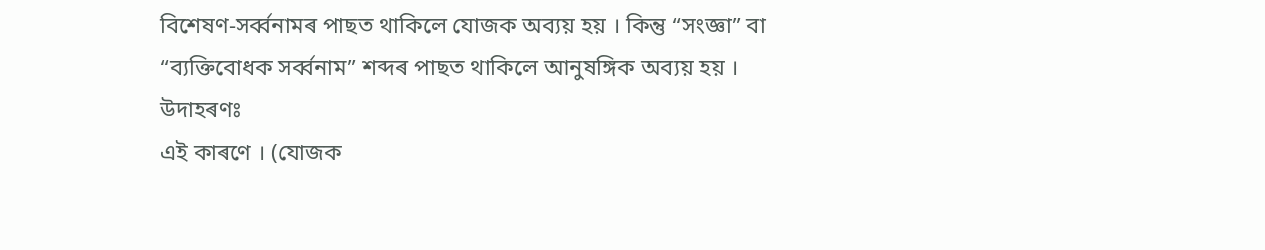বিশেষণ-সৰ্ব্বনামৰ পাছত থাকিলে যোজক অব্যয় হয় । কিন্তু “সংজ্ঞা” বা “ব্যক্তিবোধক সৰ্ব্বনাম” শব্দৰ পাছত থাকিলে আনুষঙ্গিক অব্যয় হয় ।
উদাহৰণঃ
এই কাৰণে । (যোজক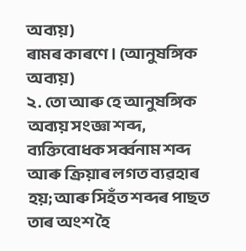অব্যয়)
ৰামৰ কাৰণে । (আনুষঙ্গিক অব্যয়)
২. তো আৰু হে আনুষঙ্গিক অব্যয় সংজ্ঞা শব্দ, ব্যক্তিবোধক সৰ্ব্বনাম শব্দ আৰু ক্ৰিয়াৰ লগত ব্যৱহাৰ হয়; আৰু সিহঁত শব্দৰ পাছত তাৰ অংশ হৈ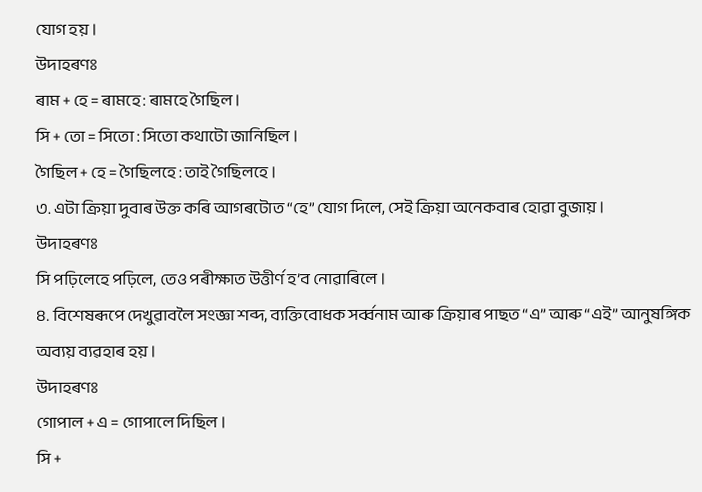যোগ হয় ।
উদাহৰণঃ
ৰাম + হে = ৰামহে : ৰামহে গৈছিল ।
সি + তো = সিতো : সিতো কথাটো জানিছিল ।
গৈছিল + হে = গৈছিলহে : তাই গৈছিলহে ।
৩. এটা ক্ৰিয়া দুবাৰ উক্ত কৰি আগৰটোত “হে” যোগ দিলে, সেই ক্ৰিয়া অনেকবাৰ হোৱা বুজায় ।
উদাহৰণঃ
সি পঢ়িলেহে পঢ়িলে, তেও পৰীক্ষাত উত্তীৰ্ণ হ’ব নোৱাৰিলে ।
৪. বিশেষৰূপে দেখুৱাবলৈ সংজ্ঞা শব্দ, ব্যক্তিবোধক সৰ্ব্বনাম আৰু ক্ৰিয়াৰ পাছত “এ” আৰু “এই” আনুষঙ্গিক অব্যয় ব্যৱহাৰ হয় ।
উদাহৰণঃ
গোপাল + এ = গোপালে দিছিল ।
সি +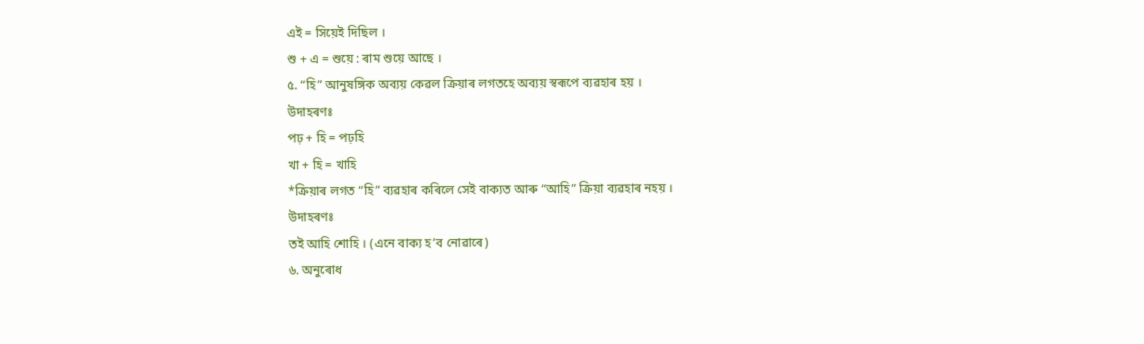এই = সিয়েই দিছিল ।
শু + এ = শুয়ে : ৰাম শুয়ে আছে ।
৫. “হি” আনুষঙ্গিক অব্যয় কেৱল ক্ৰিয়াৰ লগতহে অব্যয় স্বৰূপে ব্যৱহাৰ হয় ।
উদাহৰণঃ
পঢ় + হি = পঢ়হি
খা + হি = খাহি
*ক্ৰিয়াৰ লগত “হি” ব্যৱহাৰ কৰিলে সেই বাক্যত আৰু “আহি” ক্ৰিয়া ব্যৱহাৰ নহয় ।
উদাহৰণঃ
তই আহি শোহি । (এনে বাক্য হ’ব নোৱাৰে)
৬. অনুৰোধ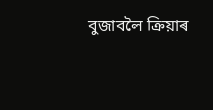বুজাবলৈ ক্ৰিয়াৰ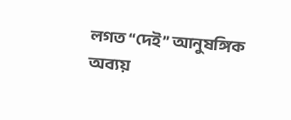লগত “দেই” আনুষঙ্গিক অব্যয়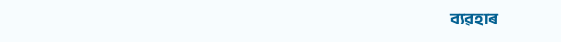ব্যৱহাৰ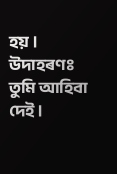হয় ।
উদাহৰণঃ
তুমি আহিবা দেই ।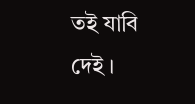তই যাবি দেই ।